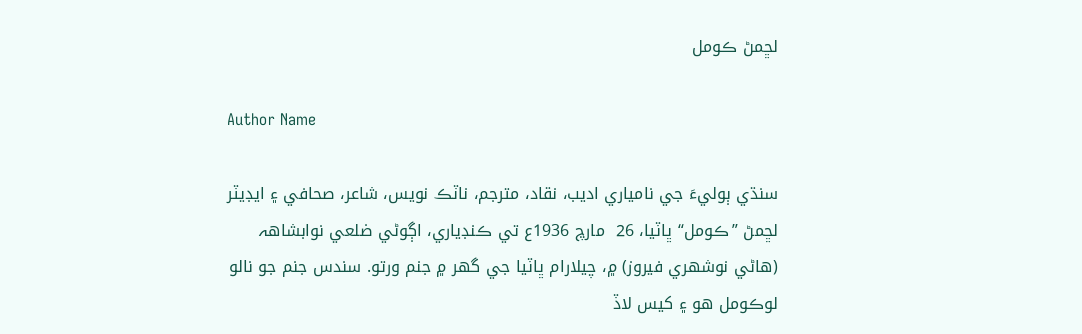لڇمڻ ڪومل

Author Name

سنڌي ٻوليءَ جي نامياري اديب، نقاد، مترجم، ناٽڪ نويس، شاعر، صحافي ۽ ايڊيٽر لڇمڻ ”ڪومل“ ڀاٽيا، 26  مارچ 1936ع تي ڪنڊياري، اڳوڻي ضلعي نوابشاھہ (هاڻي نوشھري فيروز) ۾، چيلارام ڀاٽيا جي گهر ۾ جنم ورتو. سندس جنم جو نالو لوڪومل هو ۽ کيس لاڏ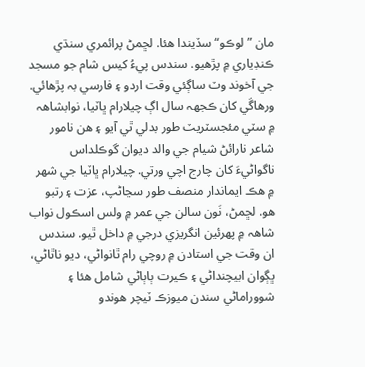مان ”لوڪو“ سڏيندا هئا. لڇمڻ پرائمري سنڌي ڪنڊياري ۾ پڙهيو. سندس پيءُ کيس شام جو مسجد جي آخوند وٽ ساڳئي وقت اردو ۽ فارسي بہ پڙهائي. ورهاڱي کان ڪجهہ سال اڳ چيلارام ڀاٽيا، نوابشاھہ ۾ سٽي مئجسٽريٽ طور بدلي ٿي آيو ۽ هن نامور شاعر نارائڻ شيام جي والد ديوان گوڪلداس ناگواڻيءَ کان چارج اچي ورتي. چيلارام ڀاٽيا جي شھر ۾ هڪ ايماندار منصف طور سڃاڻپ، عزت ۽ رتبو هو. لڇمڻ، نَون سالن جي عمر ۾ ولس اسڪول نواب شاھہ ۾ پھرئين انگريزي درجي ۾ داخل ٿيو. سندس ان وقت جي استادن ۾ روچي رام ٿانواڻي، ديو ناٿاڻي، ڀڳوان ابيچنداڻي ۽ ڪيرت ٻاٻاڻي شامل هئا ۽ شووراماڻي سندن ميوزڪ ٽيچر هوندو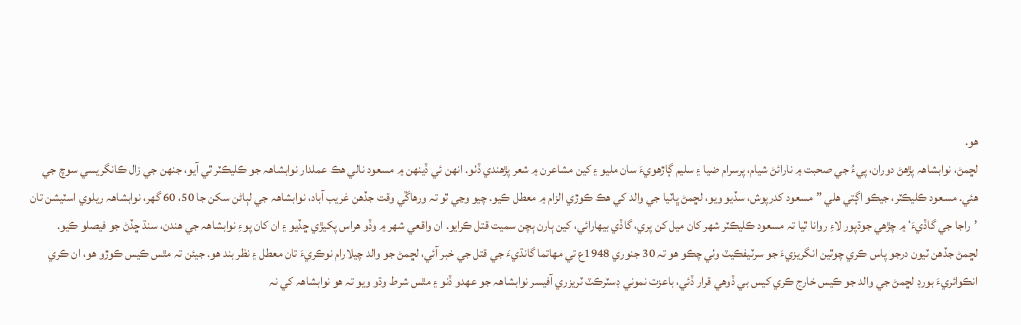هو.
لڇمڻ، نوابشاھہ پڙهڻ دوران، پيءُ جي صحبت ۾ نارائڻ شيام، پرسرام ضيا ۽ سليم ڳاڙهويءَ سان مليو ۽ کين مشاعرن ۾ شعر پڙهندي ڏٺو. انھن ئي ڏينھن ۾ مسعود نالي هڪ عملدار نوابشاھہ جو ڪليڪٽر ٿي آيو، جنھن جي زال ڪانگريسي سوچ جي هئي. مسعود ڪليڪٽر، جيڪو اڳتي هلي ”مسعود کدرپوش، سڏيو ويو، لڇمڻ ڀاٽيا جي والد کي هڪ ڪوڙي الزام ۾ معطل ڪيو. چيو وڃي ٿو تہ ورهاڱي وقت جڏهن غريب آباد، نوابشاھہ جي لٻاڻن سکن جا 50، 60 گهر، نوابشاھہ ريلوي اسٽيشن تان ’راجا جي گاڏيءَ‘ ۾ چڙهي جوڌپور لاءِ روانا ٿيا تہ مسعود ڪليڪٽر شھر کان ميل کن پري، گاڏي بيھارائي، کين ٻارن ٻچن سميت قتل ڪرايو. ان واقعي شھر ۾ وڏو هراس پکيڙي ڇڏيو ۽ ان کان پوءِ نوابشاھہ جي هندن، سنڌ ڇڏڻ جو فيصلو ڪيو.
لڇمڻ جڏهن ٽيون درجو پاس ڪري چوٿين انگريزيءَ جو سرٽيفڪيٽ وٺي چڪو هو تہ 30 جنوري 1948ع تي مھاتما گانڌيءَ جي قتل جي خبر آئي، لڇمڻ جو والد چيلارام نوڪريءَ تان معطل ۽ نظر بند هو. جيئن تہ مٿس ڪيس ڪوڙو هو، ان ڪري انڪوائريءَ بورڊ لڇمڻ جي والد جو ڪيس خارج ڪري کيس بي ڏوهي قرار ڏئي، باعزت نموني ڊسٽرڪٽ ٽريزري آفيسر نوابشاھہ جو عھدو ڏنو ۽ مٿس شرط وڌو ويو تہ هو نوابشاھہ کي نہ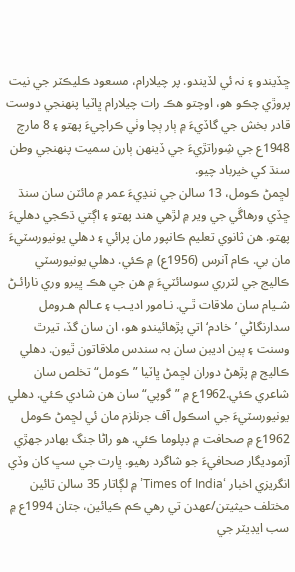ڇڏيندو ۽ نہ ئي لڏيندو. پر چيلارام، مسعود ڪليڪٽر جي نيت پروڙي چڪو هو، اوچتو هڪ رات چيلارام ڀاٽيا پنھنجي دوست قادر بخش جي گاڏيءَ ۾ ٻار ٻچا وٺي ڪراچيءَ پھتو ۽ 8 مارچ 1948ع جي شِوراتڙيءَ جي ڏينھن ٻارن سميت پنھنجي وطن سنڌ کي خيرباد چيو.
لڇمڻ ڪومل، 13 سالن جي ننڍيءَ عمر ۾ مائٽن سان سنڌ ڇڏي ورهاڱي جي وير ۾ لڙهي هند پھتو ۽ اڳتي ڌڪجي دهليءَ پھتو. هن ثانوي تعليم ڪانپور مان پرائي ۽ دهلي يونيورسٽيءَ مان بي. ڪام آنرس (1956ع) ۾ ڪئي. دهلي يونيورسٽي ڪاليج جي لٽرري سوسائٽيءَ ۾ هن جي هڪ ڀيرو وري نارائـڻ شـيام سان ملاقات ٿـي. نـامور اديـب ۽ عـالم هـرومل سدارنگاڻي ’خادم‘ اتي پڙهائيندو هو، ان سان گڏ، تيرٿ وسنت ۽ ٻين اديبن سان بہ سندس ملاقاتون ٿيون. دهلي ڪاليج ۾ پڙهڻ دوران لڇمڻ ڀاٽيا ”ڪومل“ تخلص سان شاعري ڪئي.1962ع ۾ ”گوپي“ سان هن شادي ڪئي. دهلي يونيورسٽيءَ جي اسڪول آف جرنلزم مان ئي لڇمڻ ڪومل 1962ع ۾ صحافت ۾ ڊپلوما ڪئي. هو راڻا جنگ بهادر جهڙي آزموديگار صحافيءَ جو شاگرد رهيو. ڀارت جي سڀ کان وڏي انگريزي اخبار ‘Times of India’ ۾ لڳاتار 35 سالن تائين مختلف حيثيتن/عھدن تي رهي ڪم ڪيائين، جتان 1994ع ۾ سب ايڊيٽر جي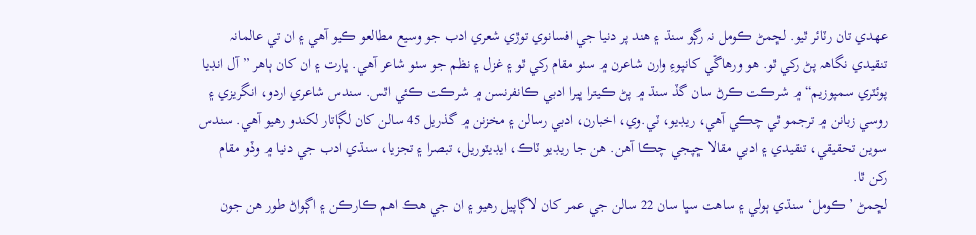عھدي تان رٽائر ٿيو. لڇمڻ ڪومل نہ رڳو سنڌ ۽ هند پر دنيا جي افسانوي توڙي شعري ادب جو وسيع مطالعو ڪيو آهي ۽ ان تي عالمانہ تنقيدي نگاھہ پڻ رکي ٿو. هو ورهاڱي کانپوءِ وارن شاعرن ۾ سٺو مقام رکي ٿو ۽ غزل ۽ نظم جو سٺو شاعر آهي. ڀارت ۽ ان کان ٻاهر ”آل انڊيا پوئٽري سمپوزيم“ ۾ شرڪت ڪرڻ سان گڏ سنڌ ۾ پڻ ڪيترا ڀيرا ادبي ڪانفرنسن ۾ شرڪت ڪئي اٿس. سندس شاعري اردو، انگريزي ۽ روسي زبانن ۾ ترجمو ٿي چڪي آهي، ريڊيو، ٽي.وي، اخبارن، ادبي رسالن ۽ مخزنن ۾ گذريل 45 سالن کان لڳاتار لکندو رهيو آهي. سندس سوين تحقيقي، تنقيدي ۽ ادبي مقالا ڇپجي چڪا آهن. هن جا ريڊيو ٽاڪ، ايڊيٽوريل، تبصرا ۽ تجزيا، سنڌي ادب جي دنيا ۾ وڏو مقام رکن ٿا.
لڇمڻ ’ڪومل‘ سنڌي ٻولي ۽ ساهت سڀا سان 22 سالن جي عمر کان لاڳاپيل رهيو ۽ ان جي هڪ اهم ڪارڪن ۽ اڳواڻ طور هن جون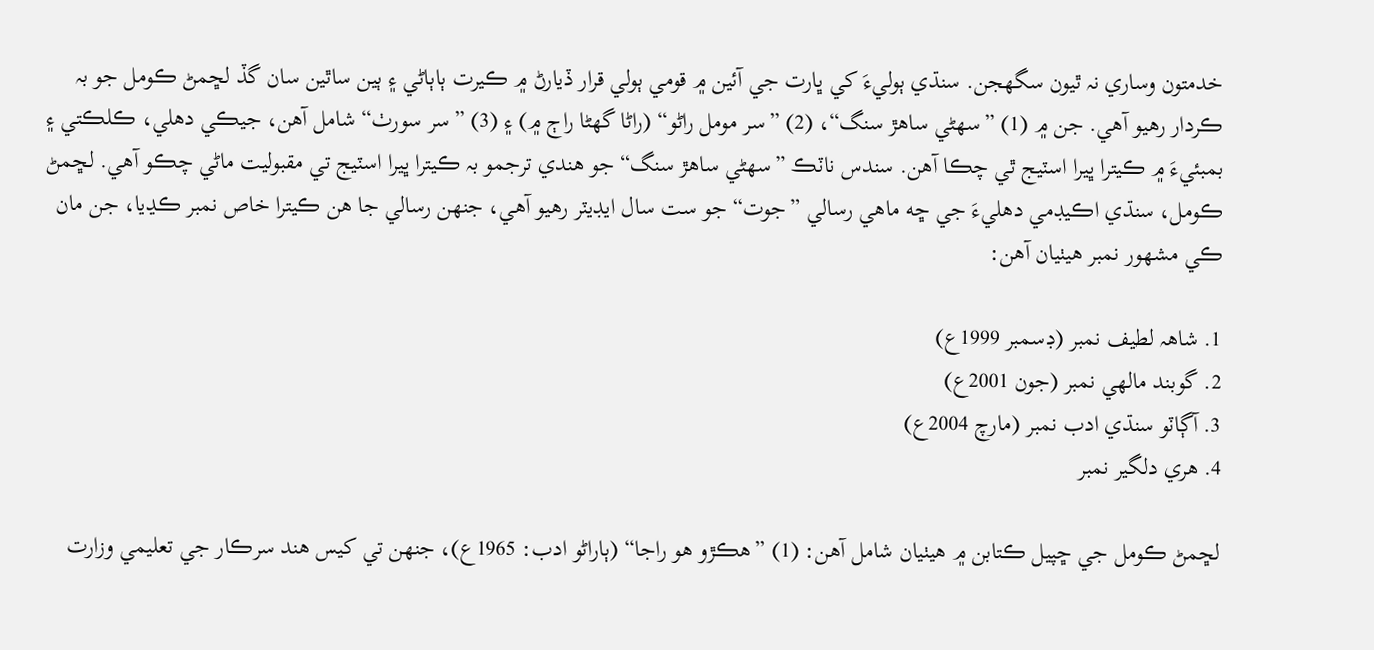خدمتون وساري نہ ٿيون سگهجن. سنڌي ٻوليءَ کي ڀارت جي آئين ۾ قومي ٻولي قرار ڏيارڻ ۾ ڪيرت ٻاٻاڻي ۽ ٻين ساٿين سان گڏ لڇمڻ ڪومل جو بہ ڪردار رهيو آهي. جن ۾ (1) ”سهڻي ساهڙ سنگ“، (2) ”سر مومل راڻو“ (راڻا گهڻا راڄ ۾) ۽ (3) ”سر سورٺ“ شامل آهن، جيڪي دهلي، ڪلڪتي ۽ بمبئيءَ ۾ ڪيترا ڀيرا اسٽيج ٿي چڪا آهن. سندس ناٽڪ ”سهڻي ساهڙ سنگ“ جو هندي ترجمو بہ ڪيترا ڀيرا اسٽيج تي مقبوليت ماڻي چڪو آهي. لڇمڻ ڪومل، سنڌي اڪيڊمي دهليءَ جي ڇه ماهي رسالي ”جوت“ جو ست سال ايڊيٽر رهيو آهي، جنھن رسالي جا هن ڪيترا خاص نمبر ڪڍيا، جن مان ڪي مشھور نمبر هيٺيان آهن:

1. شاھہ لطيف نمبر (ڊسمبر 1999ع)
2. گوبند مالھي نمبر (جون 2001ع)
3. آڳاٽو سنڌي ادب نمبر (مارچ 2004ع)
4. هري دلگير نمبر

لڇمڻ ڪومل جي ڇپيل ڪتابن ۾ هيٺيان شامل آهن: (1) ”هڪڙو هو راجا“ (ٻاراڻو ادب: 1965ع)، جنھن تي کيس هند سرڪار جي تعليمي وزارت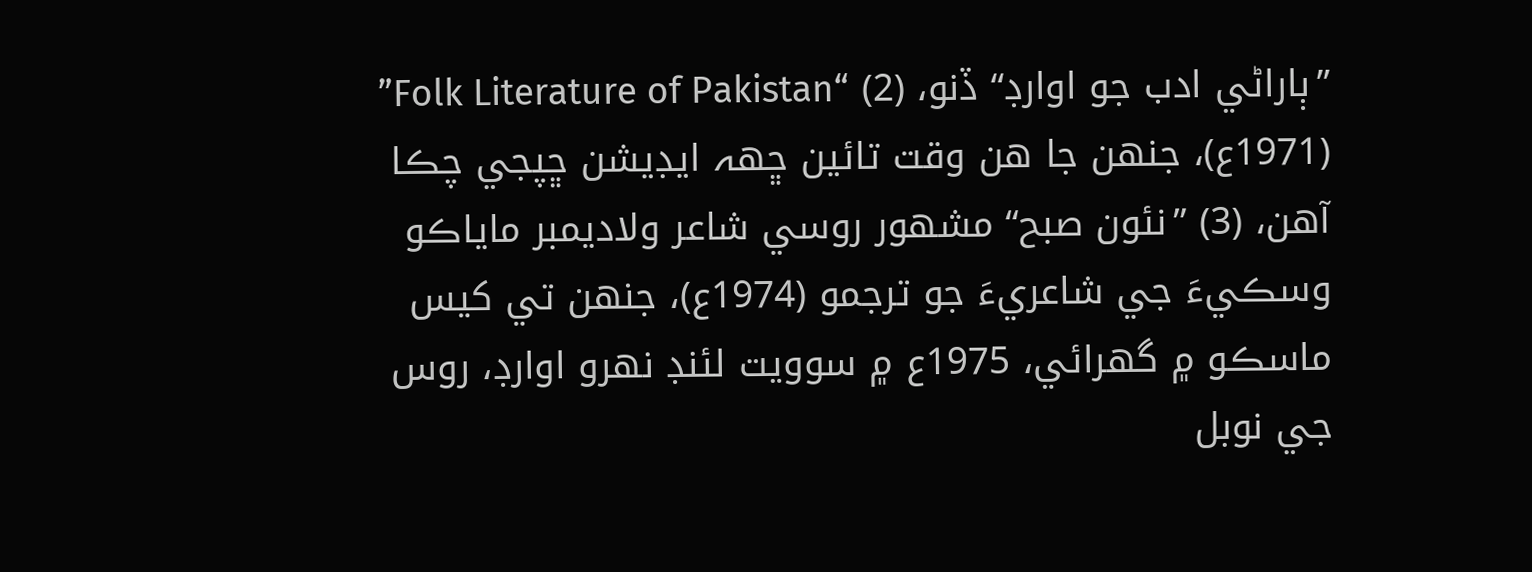”ٻاراڻي ادب جو اوارڊ“ ڏنو، (2) “Folk Literature of Pakistan” (1971ع)، جنھن جا هن وقت تائين ڇھہ ايڊيشن ڇپجي چڪا آهن، (3) ”نئون صبح“ مشهور روسي شاعر ولاديمبر ماياڪو وسڪيءَ جي شاعريءَ جو ترجمو (1974ع)، جنھن تي کيس ماسڪو ۾ گهرائي، 1975ع ۾ سوويت لئنڊ نھرو اوارڊ، روس جي نوبل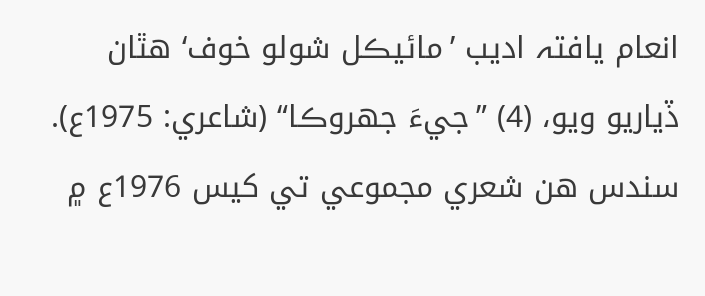انعام يافتہ اديب ’مائيڪل شولو خوف‘ هٿان ڏياريو ويو، (4) ”جيءَ جهروڪا“ (شاعري: 1975ع). سندس هن شعري مجموعي تي کيس 1976ع ۾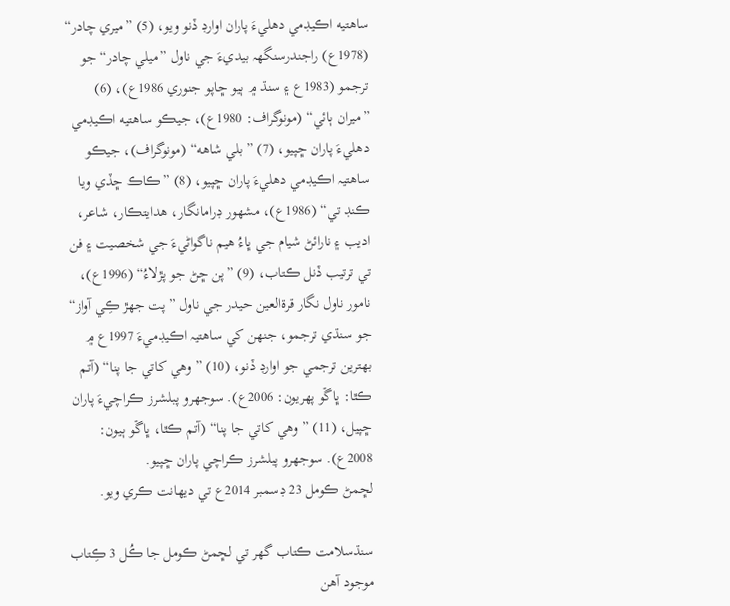ساهتيه اڪيڊمي دهليءَ پاران اوارڊ ڏنو ويو، (5) ”ميري چادر“ (1978ع) راجندرسنگهہ بيديءَ جي ناول ”ميلي چادر“ جو ترجمو (1983ع ۽ سنڌ ۾ ٻيو ڇاپو جنوري 1986ع)، (6) ”ميران ٻائي“ (مونوگراف: 1980ع)، جيڪو ساهتيه اڪيڊمي دهليءَ پاران ڇپيو، (7) ”بلي شاهه“ (مونوگراف)، جيڪو ساهتيہ اڪيڊمي دهليءَ پاران ڇپيو، (8) ”ڪاڪ ڇڏي ويا ڪنڊ تي“ (1986ع)، مشهور ڊرامانگار، هدايتڪار، شاعر، اديب ۽ نارائڻ شيام جي ڀاءُ هيم ناگواڻيءَ جي شخصيت ۽ فن تي ترتيب ڏنل ڪتاب، (9) ”پن ڇڻ جو پڙلاءُ“ (1996ع)، نامور ناول نگار قرةالعين حيدر جي ناول ”پت جهڙ ڪِي آواز“ جو سنڌي ترجمو، جنھن کي ساهتيہ اڪيڊميءَ 1997ع ۾ بهترين ترجمي جو اوارڊ ڏنو، (10) ”وهي کاتي جا پنا“ (آتم ڪٿا: ڀاڱو پھريون: 2006ع). سوجهرو پبلشرز ڪراچيءَ پاران ڇپيل، (11) ”وهي کاتي جا پنا“ (آتم ڪٿا، ڀاڱو ٻيون: 2008ع). سوجهرو پبلشرز ڪراچي پاران ڇپيو.
لڇمڻ ڪومل 23 ڊسمبر 2014ع تي ديھانت ڪري ويو.

سنڌسلامت ڪتاب گهر تي لڇمڻ ڪومل جا ڪُل 3 ڪِتاب موجود آھن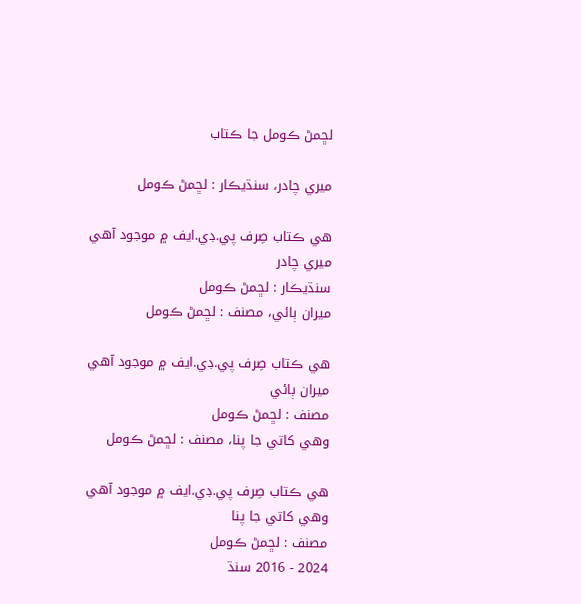لڇمڻ ڪومل جا ڪتاب

ميري چادر، سنڌيڪار : لڇمڻ ڪومل

ھي ڪتاب صِرف پي.ڊي.ايف ۾ موجود آھي
ميري چادر
سنڌيڪار : لڇمڻ ڪومل
ميران ٻائي، مصنف : لڇمڻ ڪومل

ھي ڪتاب صِرف پي.ڊي.ايف ۾ موجود آھي
ميران ٻائي
مصنف : لڇمڻ ڪومل
وھي کاتي جا پنا، مصنف : لڇمڻ ڪومل

ھي ڪتاب صِرف پي.ڊي.ايف ۾ موجود آھي
وھي کاتي جا پنا
مصنف : لڇمڻ ڪومل
2024 - 2016 سنڌ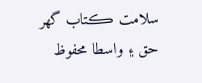سلامت ڪتاب گهر
حق ۽ واسطا محفوظ